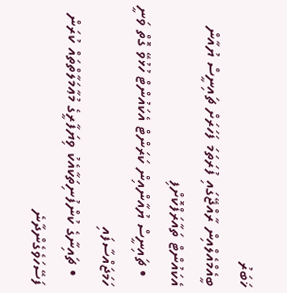ޚަބަރު
ބީއެމްއެލްއިން ރާއްޖޭގައި ފުރަތަމަ ފަހަރަށް ޗައިނީސް ޔުއާން އެކައުންޓް ތައާރަފްކޮށްފި
  • ޗައިނީސް ޔުއާންއިން ކަރަންޓް އެކައުންޓް ހުޅުވޭ ގޮތް ވަނީ ހަމަޖައްސާފައި
  • ޗައިނާގެ ކުންފުނިތަކާއެކު ވިޔަފާރީގެ މުޢާމަލާތްތައް ކުރަން ފަސޭހަވެގެންދާނެ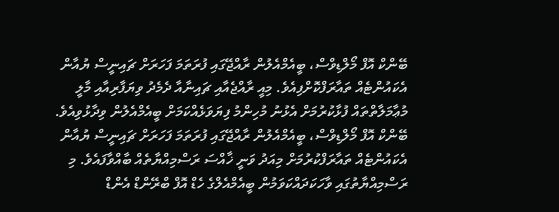ބޭންކް އޮފް މޯލްޑިވްސް، ބީއެމްއެލުން ރާއްޖޭގައި ފުރަތަމަ ފަހަރަށް ޗައިނީސް ޔުއާން އެކައުންޓެއް ތައާރަފްކޮށްފިއެވެ. މިއީ ރާއްޖެއާއި ޗައިނާއާ ދެމެދު ވިޔަފާރިއާއި މާލީ މުޢާމަލާތްތައް ފުޅާކުރުމަށް އެޅުނު މުހިންމު ފިޔަވަޅެއްކަމަށް ބީއެމްއެލުން ވިދާޅުވިއެވެ.
ބޭންކް އޮފް މޯލްޑިވްސް، ބީއެމްއެލުން ރާއްޖޭގައި ފުރަތަމަ ފަހަރަށް ޗައިނީސް ޔުއާން އެކައުންޓެއް ތައާރަފްކުރުމަށް މިއަދު ވަނީ ޚާއްސަ ރަސްމިއްޔާތެއް ބާއްވާފައެވެ. މި ރަސްމިއްޔާތުގައި ވާހަކަދައްކަވަމުން ބީއެމްއެލްގެ ހެޑް އޮފް ބްރޭންޑް އެންޑް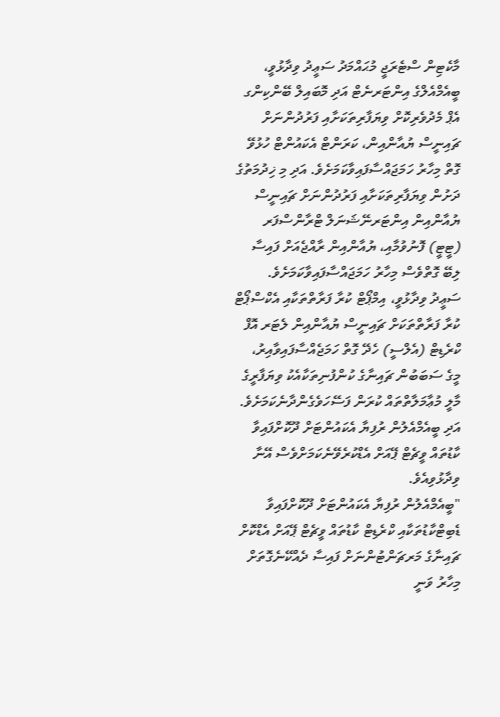މާކެޓިން ސްޓެރަޖީ މުޙައްމަދު ސަޢީދު ވިދާޅުވީ، ބީއެމްއެލްގެ އިންޓަރނެޓް އަދި މޮބައިލް ބޭންކިންގ އެޕް މެދުވެރިކޮށް ވިޔަފާރިތަކަށާއި ފަރުދުންނަށް ޗައިނީސް ޔުއާންއިން، ކަރަންޓް އެކައުންޓް ހުޅުވޭ ގޮތް މިހާރު ހަމަޖައްސާފައިވާކަމަށެވެ. އަދި މި ޚިދުމަތުގެ ދަށުން ވިޔަފާރިތަކަށާއި ފަރުދުންނަށް ޗައިނީސް ޔުއާންއިން އިންޓަރނޭޝަނަލް ޓްރާންސްފަރ (ޓީޓީ) ފޮނުވުމާއި، ޔުއާންއިން ރާއްޖެއަށް ފައިސާ ލިބޭ ގޮތްވެސް މިހާރު ހަމަޖައްސާފައިވާކަމަށެވެ.
ސަޢީދު ވިދާޅުވީ، އިމްޕޯޓް ކުރާ ފަރާތްތަކާއި އެކްސްޕޯޓް ކުރާ ފަރާތްތަކަށް ޗައިނީސް ޔުއާންއިން ލެޓަރ އޮފް ކްރެޑިޓް (އެލްސީ) ހެދޭ ގޮތް ހަމަޖެއްސާފައިވާއިރު، މީގެ ސަބަބުން ޗައިނާގެ ކުންފުނިތަކާއެކު ވިޔަފާރީގެ މާލީ މުޢާމަލާތްތައް ކުރަން ފަސޭހަވެގެންދާނެކަމަށެވެ. އަދި ބީއެމްއެލުން ރުފިޔާ އެކައުންޓަށް ދޫކޮށްފައިވާ ކާޑުތައް ވީޗެޓް ޕޭއަށް އެޑްކުރެވޭނެކަމަށްވެސް އޭނާ ވިދާޅުވިއެވެ.
"ބީއެމްއެލުން ރުފިޔާ އެކައުންޓަށް ދޫކޮށްފައިވާ ޑެބިޓްކާޑުތަކާއި ކްރެޑިޓް ކާޑުތައް ވީޗެޓް ޕޭއަށް އެޑްކޮށް ޗައިނާގެ މަރޗަންޓުންނަށް ފައިސާ ދެއްކޭނެގޮތަށް މިހާރު ވަނީ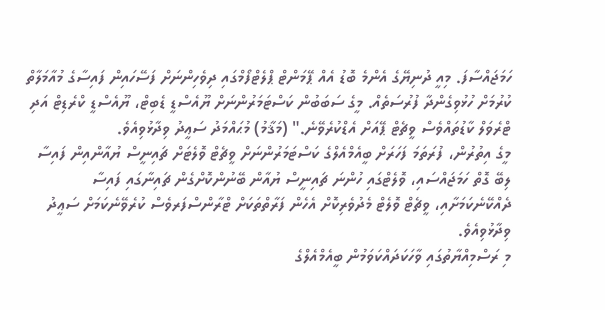ހަމަޖައްސާފަ. މިއީ ދުނިޔޭގެ އެންމެ ބޮޑު އެއް ޕޭމަންޓް ޕްލެޓްފޯމްގައި ދިވެހިންނަށް ފަސޭހައިން ފައިސާގެ މުއާމަލާތް ކުރުމަށް ހުޅުވިގެންދާ ފުރުސަތެއް. މީގެ ސަބަބުން ކަސްޓަމަރުންނަށް ޔޫއެސްޑީ ޑެބިޓް، ޔޫއެސްޑީ ކްރެޑިޓް އަދި ޓްރެވަލް ކާޑުތައްވެސް ވީޗެޓް ޕޭއަށް އެޑްކުރެވޭނެ." (މަޤާމު) މުޙައްމަދު ސަޢީދު ވިދާޅުވިއެވެ.
މީގެ އިތުރުން، ފުރަތަމަ ފަހަރަށް ބީއެމްއެލްގެ ކަސްޓަމަރުންނަށް ވީޗެޓް ވޮލެޓަށް ޗައިނީސް ޔުއާންއިން ފައިސާ ލިބޭ ގޮތް ހަމަޖައްސައި، ވޮލެޓްގައި ހުންނަ ޗައިނީސް ޔުއާން ބޭނުންކޮށްގެން ޗައިނާގައި ފައިސާ ދެއްކޭނެކަމަށާއި، ވީޗެޓް ވޮލެޓް މެދުވެރިކޮށް އެހެން ފަރާތްތަކަށް ޓްރާންސްފަރވެސް ކުރެވޭނެކަމަށް ސަޢީދު ވިދާޅުވިއެވެ.
މި ރަސްމިއްޔާތުގައި ވާހަކަދައްކަވަމުން ބީއެމްއެލްގެ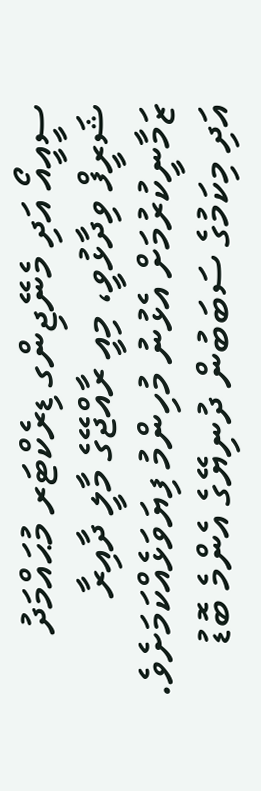ސީއީއޯ އަދި މެނޭޖިންގ ޑިރެކްޓަރ މުޙައްމަދު ޝަރީފް ވިދާޅުވީ، މިއީ ރާއްޖޭގެ މާލީ ދާއިރާ ޒަމާނީކުރުމަށް އެޅުނު މުހިންމު ފިޔަވަޅެއްކަމަށެވެ. އަދި މިކަމުގެ ސަބަބުން ދުނިޔޭގެ އެންމެ ބޮޑު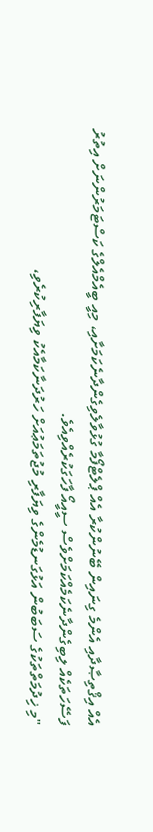އެއް އިޤްތިޞާދާއި އެންމެ ގިނައިން ބޭނުންކުރާ އެއް ޕްލެޓްފޯމާ ގުޅުވާލެވިގެންދާނެކަމަށާއި، މިއީ ބީއެމްއެލްގެ ކަސްޓަމަރުންނަށް އިތުރު ފަސޭހަތަކެއް ލިބިގެންދާނެކަމެއްކަމަށްވެސް ސީއީއޯ ފާހަގަކުރެއްވިއެވެ.
"މި ޚިދުމަތްތަކުގެ ސަބަބުން އަޅުގަނޑުމެންގެ ވިޔަފާރި މުޖުތަމަޢުއަށް ހަރުދަނާކަމާއެކު ވިޔަފާރިކުރެވި،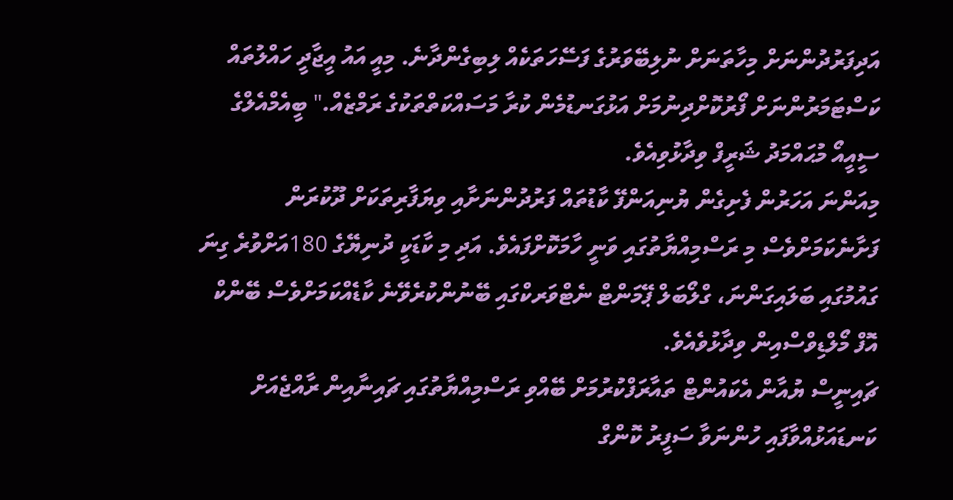އަދިފަރުދުންނަށް މިހާތަނަށް ނުލިބޭވަރުގެ ފަސޭހަތަކެއް ލިބިގެންދާނެ. މިއީ އައު އީޖާދީ ހައްލުތައް ކަސްޓަމަރުންނަށް ފޯރުކޮށްދިނުމަށް އަޅުގަނޑުމެން ކުރާ މަސައްކަތްތަކުގެ ރަމްޒެއް." ބީއެމްއެލްގެ ސީއީއޯ މުޙައްމަދު ޝަރީފް ވިދާޅުވިއެވެ.
މިއަންނަ އަހަރުން ފެށިގެން ޔުނިއަންފޭ ކާޑުތައް ފަރުދުންނަށާއި ވިޔަފާރިތަކަށް ދޫކުރަން ފަށާނެކަމަށްވެސް މި ރަސްމިއްޔާތުގައި ވަނީ ހާމަކޮށްފައެވެ. އަދި މި ކާޑަކީ ދުނިޔޭގެ 180އަށްވުރެ ގިނަ ގައުމުގައި ބަލައިގަންނަ، ގްލޯބަލް ޕޭމަންޓް ނެޓްވަރކްގައި ބޭނުންކުރެވޭނެ ކާޑެއްކަމަށްވެސް ބޭންކް އޮފް މޯލްޑިވްސްއިން ވިދާޅުވެއެވެ.
ޗައިނީސް ޔުއާން އެކައުންޓް ތައާރަފްކުރުމަށް ބޭއްވި ރަސްމިއްޔާތުގައި ޗައިނާއިން ރާއްޖެއަށް ކަނޑައަޅުއްވާފައި ހުންނަވާ ސަފީރު ކޮންގް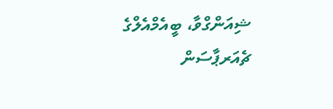ޝިއަންގްވާ، ބީއެމްއެލްގެ ޗެއަރޕާސަން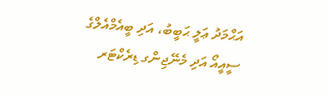އަޙްމަދު ޢަލީ ޙަބީބު، އަދި ބީއެމްއެލްގެ ސީއީއޯ އަދި މެނޭޖިންގ ޑިރެކްޓަރ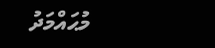މުޙައްމަދު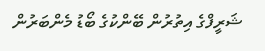ޝަރީފްގެ އިތުރުން ބޭންކުގެ ބޯޑު މެންބަރުން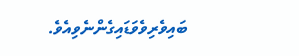ބައިވެރިވެވަޑައިގެންނެވިއެވެ.